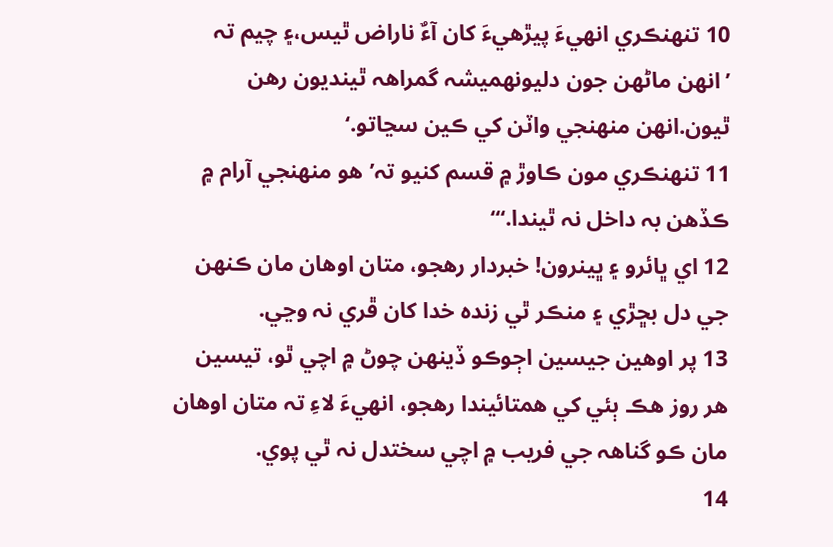10 تنھنڪري انھيءَ پيڙھيءَ کان آءٌ ناراض ٿيس،۽ چيم تہ ’انھن ماڻھن جون دليونھميشہ گمراھہ ٿينديون رھن ٿيون.انھن منھنجي واٽن کي ڪين سڃاتو.‘
11 تنھنڪري مون ڪاوڙ ۾ قسم کنيو تہ’ھو منھنجي آرام ۾ ڪڏھن بہ داخل نہ ٿيندا.‘“
12 اي ڀائرو ۽ ڀينرون! خبردار رھجو، متان اوھان مان ڪنھن جي دل بڇڙي ۽ منڪر ٿي زندہ خدا کان ڦري نہ وڃي.
13 پر اوھين جيسين اڄوڪو ڏينھن چوڻ ۾ اچي ٿو، تيسين ھر روز ھڪ ٻئي کي ھمتائيندا رھجو، انھيءَ لاءِ تہ متان اوھان مان ڪو گناھہ جي فريب ۾ اچي سختدل نہ ٿي پوي.
14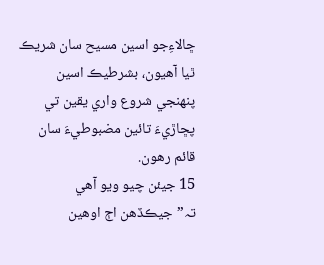ڇالاءِجو اسين مسيح سان شريڪ ٿيا آھيون، بشرطيڪ اسين پنھنجي شروع واري يقين تي پڇاڙيءَ تائين مضبوطيءَ سان قائم رھون.
15 جيئن چيو ويو آھي تہ”جيڪڏھن اڄ اوھين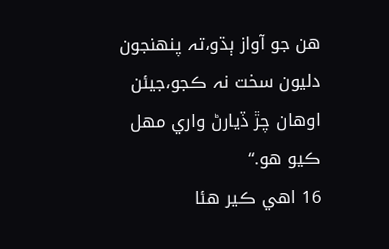ھن جو آواز ٻڌو،تہ پنھنجون دليون سخت نہ ڪجو،جيئن اوھان چڙ ڏيارڻ واري مھل ڪيو ھو.“
16 اھي ڪير ھئا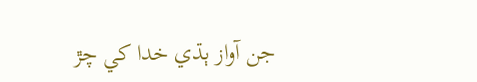جن آواز ٻڌي خدا کي چڙ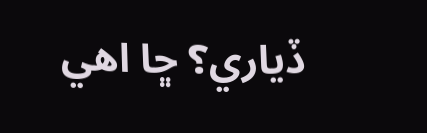ڏياري؟ ڇا اھي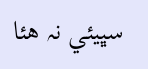سڀيئي نہ ھئا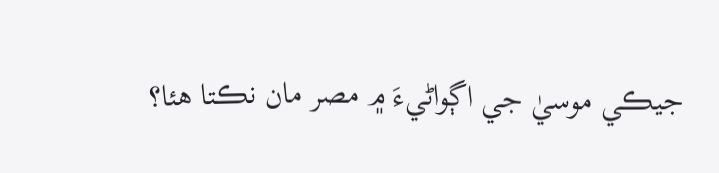جيڪي موسيٰ جي اڳواڻيءَ ۾ مصر مان نڪتا ھئا؟